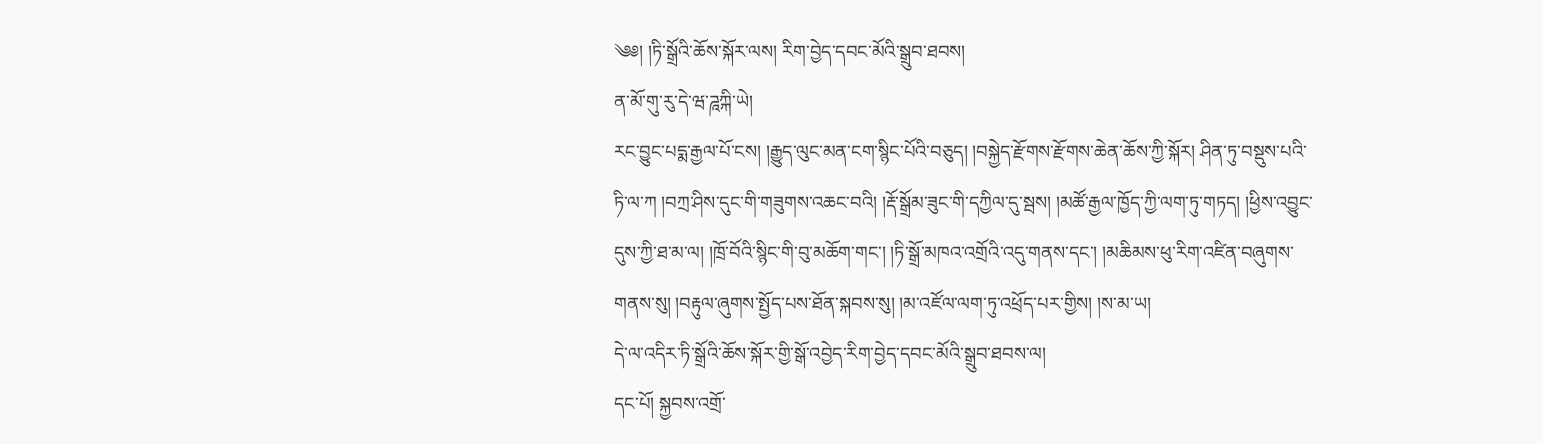༄༅། །ཏི་སྒྲོའི་ཆོས་སྐོར་ལས། རིག་བྱེད་དབང་མོའི་སྒྲུབ་ཐབས།
ན་མོ་གུ་རུ་དེ་ཝ་ཌཱཀྐི་ཡེ།
རང་བྱུང་པདྨ་རྒྱལ་པོ་ངས། །རྒྱུད་ལུང་མན་ངག་སྙིང་པོའི་བཅུད། །བསྐྱེད་རྫོགས་རྫོགས་ཆེན་ཆོས་ཀྱི་སྐོར། ཤིན་ཏུ་བསྡུས་པའི་ཏི་ལ་ཀ །བཀྲ་ཤིས་དུང་གི་གཟུགས་འཆང་བའི། །རྡོ་སྒྲོམ་ཟུང་གི་དཀྱིལ་དུ་སྦས། །མཚོ་རྒྱལ་ཁྱོད་ཀྱི་ལག་ཏུ་གཏད། །ཕྱིས་འབྱུང་དུས་ཀྱི་ཐ་མ་ལ། །ཁྲོ་བོའི་སྙིང་གི་བུ་མཆོག་གང་། །ཏི་སྒྲོ་མཁའ་འགྲོའི་འདུ་གནས་དང་། །མཆིམས་ཕུ་རིག་འཛིན་བཞུགས་གནས་སུ། །བརྟུལ་ཞུགས་སྤྱོད་པས་ཐོན་སྐབས་སུ། །མ་འཛོལ་ལག་ཏུ་འཕྲོད་པར་གྱིས། །ས་མ་ཡ།
དེ་ལ་འདིར་ཏི་སྒྲོའི་ཆོས་སྐོར་གྱི་སྒོ་འབྱེད་རིག་བྱེད་དབང་མོའི་སྒྲུབ་ཐབས་ལ།
དང་པོ། སྐྱབས་འགྲོ་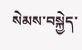སེམས་བསྐྱེད་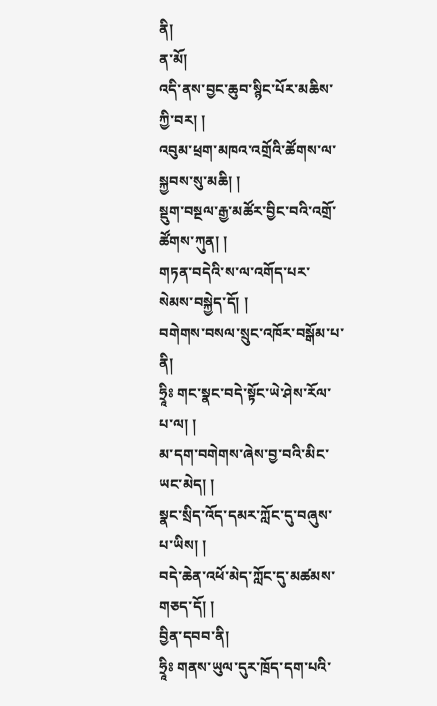ནི།
ན་མོ།
འདི་ནས་བྱང་ཆུབ་སྙིང་པོར་མཆིས་ཀྱི་བར། །
འབུམ་ཕྲག་མཁའ་འགྲོའི་ཚོགས་ལ་སྐྱབས་སུ་མཆི། །
སྡུག་བསྔལ་རྒྱ་མཚོར་བྱིང་བའི་འགྲོ་ཚོགས་ཀུན། །
གཏན་བདེའི་ས་ལ་འགོད་པར་སེམས་བསྐྱེད་དོ། །
བགེགས་བསལ་སྲུང་འཁོར་བསྒོམ་པ་ནི།
ཧྲཱིཿ གང་སྣང་བདེ་སྟོང་ཡེ་ཤེས་རོལ་པ་ལ། །
མ་དག་བགེགས་ཞེས་བྱ་བའི་མིང་ཡང་མེད། །
སྣང་སྲིད་འོད་དམར་ཀློང་དུ་བཞུས་པ་ཡིས། །
བདེ་ཆེན་འཕོ་མེད་ཀློང་དུ་མཚམས་གཅད་དོ། །
བྱིན་དབབ་ནི།
ཧྲཱིཿ གནས་ཡུལ་དུར་ཁྲོད་དག་པའི་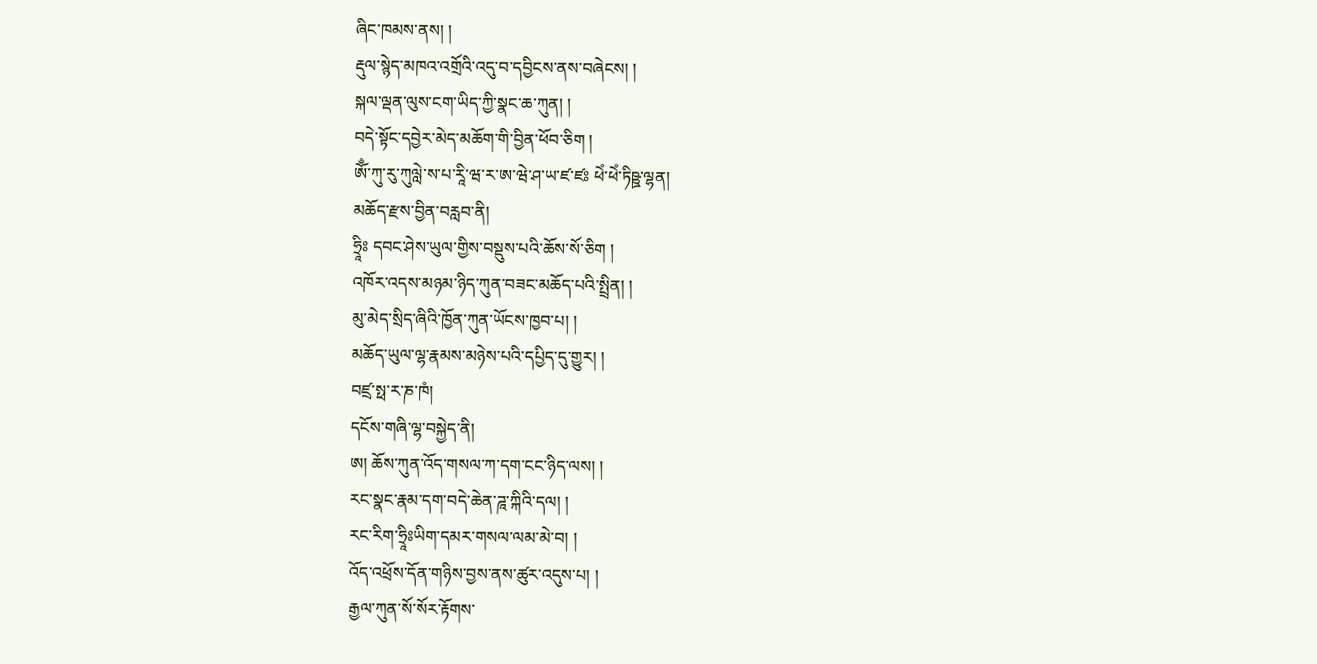ཞིང་ཁམས་ནས། །
རྡུལ་སྙེད་མཁའ་འགྲོའི་འདུ་བ་དབྱིངས་ནས་བཞེངས། །
སྐལ་ལྡན་ལུས་ངག་ཡིད་ཀྱི་སྣང་ཆ་ཀུན། །
བདེ་སྟོང་དབྱེར་མེད་མཆོག་གི་བྱིན་ཕོབ་ཅིག །
ཨོྃ་ཀུ་རུ་ཀུལླེ་ས་པ་རཱི་ཝ་ར་ཨ་ཝེ་ཤ་ཡ་ཛ་ཛཿ ཕེཾ་ཕེཾ་ཏིཥྛ་ལྷན།
མཆོད་རྫས་བྱིན་བརླབ་ནི།
ཧྲཱིཿ དབང་ཤེས་ཡུལ་གྱིས་བསྡུས་པའི་ཆོས་སོ་ཅིག །
འཁོར་འདས་མཉམ་ཉིད་ཀུན་བཟང་མཆོད་པའི་སྤྲིན། །
མུ་མེད་སྲིད་ཞིའི་ཁྱོན་ཀུན་ཡོངས་ཁྱབ་པ། །
མཆོད་ཡུལ་ལྷ་རྣམས་མཉེས་པའི་དཔྱིད་དུ་གྱུར། །
བཛྲ་སྥ་ར་ཎ་ཁཾ།
དངོས་གཞི་ལྷ་བསྐྱེད་ནི།
ཨ། ཆོས་ཀུན་འོད་གསལ་ཀ་དག་ངང་ཉིད་ལས། །
རང་སྣང་རྣམ་དག་བདེ་ཆེན་ཌཱ་ཀྐིའི་དལ། །
རང་རིག་ཧྲཱིཿཡིག་དམར་གསལ་ལམ་མེ་བ། །
འོད་འཕྲོས་དོན་གཉིས་བྱས་ནས་ཚུར་འདུས་པ། །
རྒྱལ་ཀུན་སོ་སོར་རྟོགས་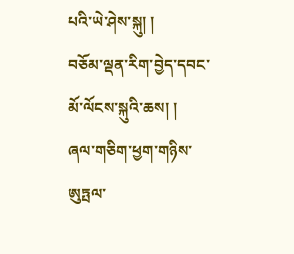པའི་ཡེ་ཤེས་སྐུ། །
བཅོམ་ལྡན་རིག་བྱེད་དབང་མོ་ལོངས་སྐུའི་ཆས། །
ཞལ་གཅིག་ཕྱག་གཉིས་ཨུཏྤལ་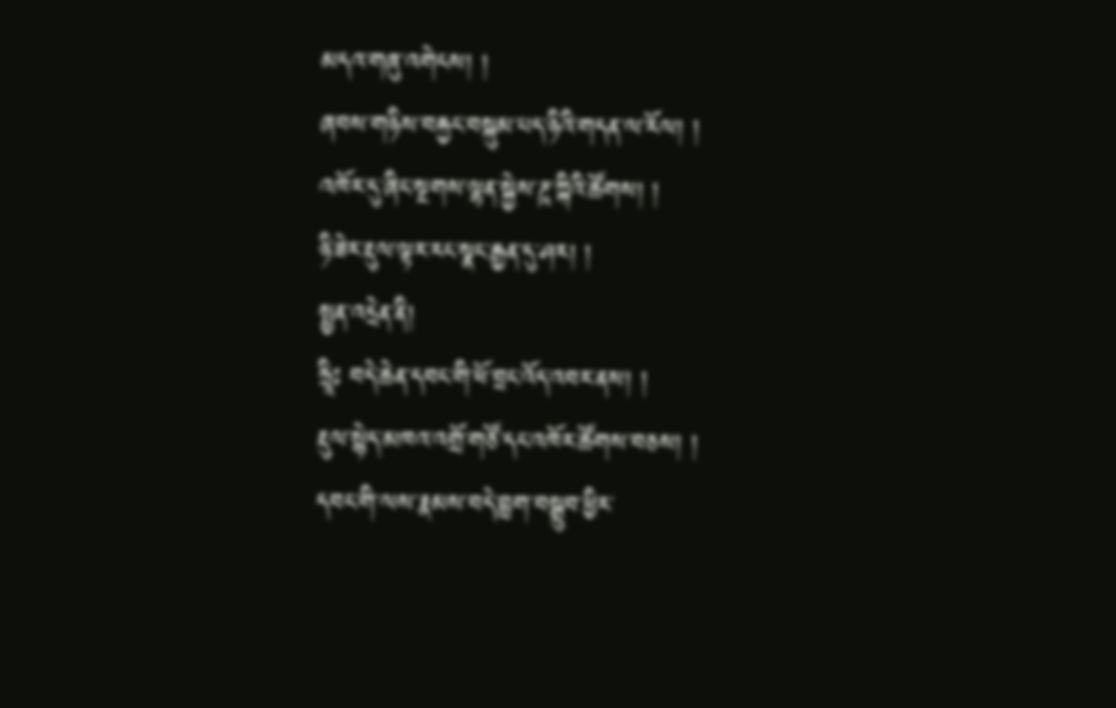མདའ་གཞུ་འགེངས། །
ཞབས་གཉིས་བརྐྱང་བསྐུམ་པད་ཉིའི་གདན་ལ་རོལ། །
འཁོར་དུ་ཞིང་སྔགས་ལྷན་སྐྱེས་ཌཱ་ཀྐིའི་ཚོགས། །
ཉི་ཟེར་རྡུལ་ལྟར་རང་སྣང་རྒྱན་དུ་ཤར། །
སྤྱན་འདྲེན་ནི།
ཧྲཱིཿ བདེ་ཆེན་དབང་གི་ཕོ་བྲང་འོད་འབར་ནས། །
རྡུལ་སྙེད་མཁའ་འགྲོ་གཙོ་དང་འཁོར་ཚོགས་བཅས། །
དབང་གི་ལས་རྣམས་བདེ་བླག་བསྒྲུབ་ཕྱིར་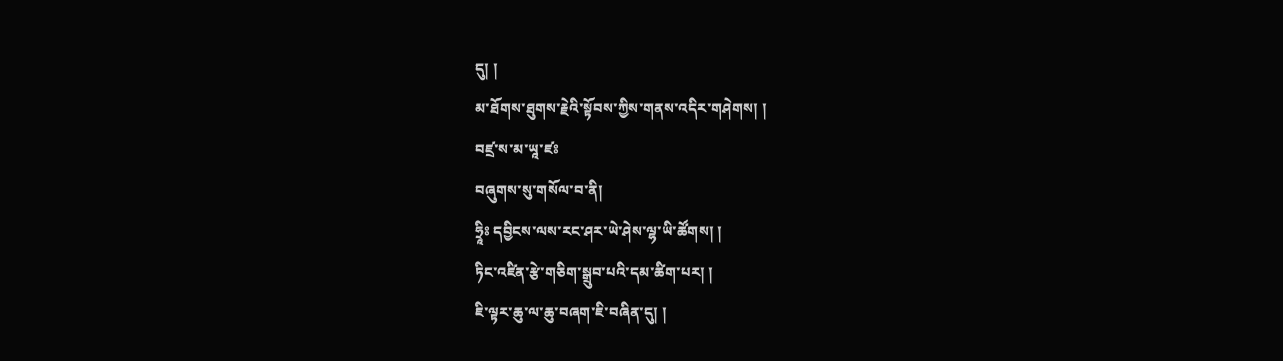དུ། །
མ་ཐོགས་ཐུགས་རྗེའི་སྟོབས་ཀྱིས་གནས་འདིར་གཤེགས། །
བཛྲ་ས་མ་ཡཱ་ཛཿ
བཞུགས་སུ་གསོལ་བ་ནི།
ཧྲཱིཿ དབྱིངས་ལས་རང་ཤར་ཡེ་ཤེས་ལྷ་ཡི་ཚོགས། །
ཏིང་འཛིན་རྩེ་གཅིག་སྒྲུབ་པའི་དམ་ཚིག་པར། །
ཇི་ལྟར་ཆུ་ལ་ཆུ་བཞག་ཇི་བཞིན་དུ། །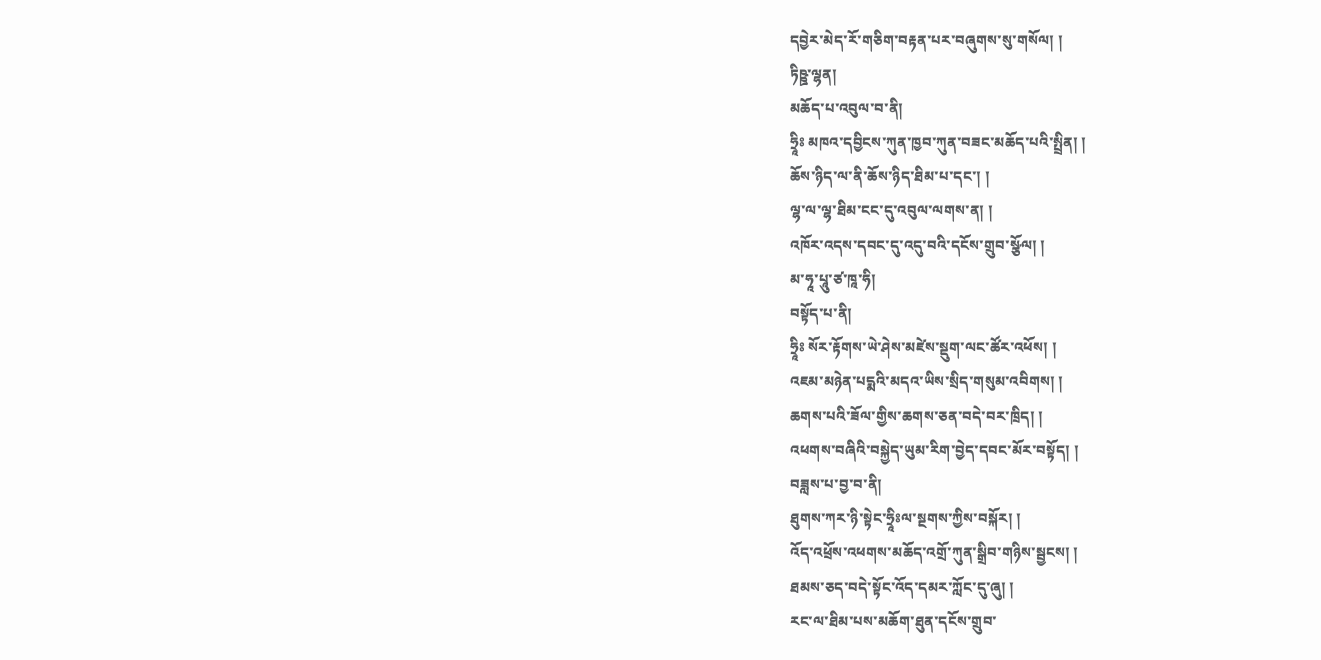དབྱེར་མེད་རོ་གཅིག་བརྟན་པར་བཞུགས་སུ་གསོལ། །
ཏིཥྛ་ལྷན།
མཆོད་པ་འབུལ་བ་ནི།
ཧྲཱིཿ མཁའ་དབྱིངས་ཀུན་ཁྱབ་ཀུན་བཟང་མཆོད་པའི་སྤྲིན། །
ཆོས་ཉིད་ལ་ནི་ཆོས་ཉིད་ཐིམ་པ་དང་། །
ལྷ་ལ་ལྷ་ཐིམ་ངང་དུ་འབུལ་ལགས་ན། །
འཁོར་འདས་དབང་དུ་འདུ་བའི་དངོས་གྲུབ་སྩོལ། །
མ་ཧཱ་པཱུ་ཙ་ཁཱ་ཧི།
བསྟོད་པ་ནི།
ཧྲཱིཿ སོར་རྟོགས་ཡེ་ཤེས་མཛེས་སྡུག་ལང་ཚོར་འཕོས། །
འཇམ་མཉེན་པདྨའི་མདའ་ཡིས་སྲིད་གསུམ་འབིགས། །
ཆགས་པའི་ཟོལ་གྱིས་ཆགས་ཅན་བདེ་བར་ཁྲིད། །
འཕགས་བཞིའི་བསྐྱེད་ཡུམ་རིག་བྱེད་དབང་མོར་བསྟོད། །
བཟླས་པ་བྱ་བ་ནི།
ཐུགས་ཀར་ཉི་སྟེང་ཧྲཱིཿལ་སྔགས་ཀྱིས་བསྐོར། །
འོད་འཕྲོས་འཕགས་མཆོད་འགྲོ་ཀུན་སྒྲིབ་གཉིས་སྦྱངས། །
ཐམས་ཅད་བདེ་སྟོང་འོད་དམར་ཀློང་དུ་ཞུ། །
རང་ལ་ཐིམ་པས་མཆོག་ཐུན་དངོས་གྲུབ་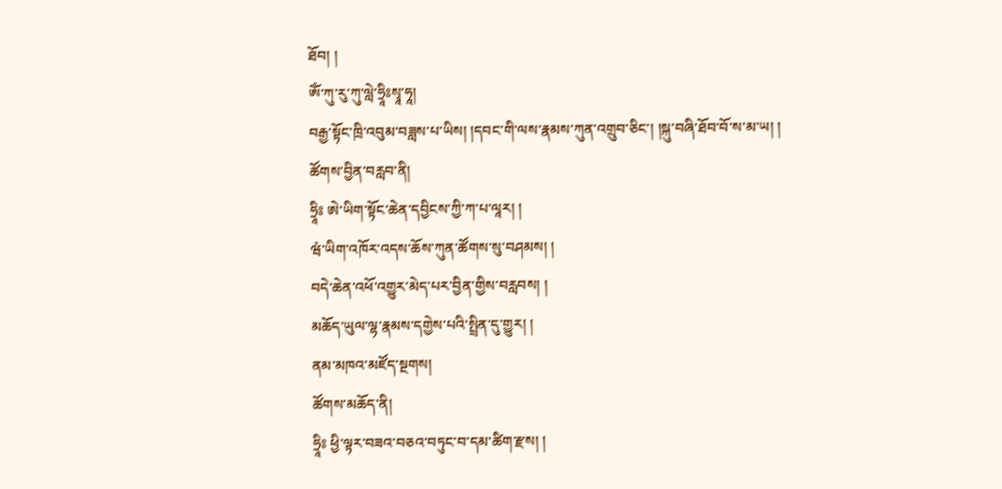ཐོབ། །
ཨོཾ་ཀུ་རུ་ཀུ་ལླེ་ཧྲཱིཿསྭཱ་ཧཱ།
བརྒྱ་སྟོང་ཁྲི་འབུམ་བཟླས་པ་ཡིས། །དབང་གི་ལས་རྣམས་ཀུན་འགྲུབ་ཅིང་། །སྐུ་བཞི་ཐོབ་བོ་ས་མ་ཡ། །
ཚོགས་བྱིན་བརླབ་ནི།
ཧྲཱིཿ ཨེ་ཡིག་སྟོང་ཆེན་དབྱིངས་ཀྱི་ཀ་པ་ལཱར། །
ཝཾ་ཡིག་འཁོར་འདས་ཆོས་ཀུན་ཚོགས་སུ་བཤམས། །
བདེ་ཆེན་འཕོ་འགྱུར་མེད་པར་བྱིན་གྱིས་བརླབས། །
མཆོད་ཡུལ་ལྷ་རྣམས་དགྱེས་པའི་སྤྲིན་དུ་གྱུར། །
ནམ་མཁའ་མཛོད་སྔགས།
ཚོགས་མཆོད་ནི།
ཧྲཱིཿ ཕྱི་ལྟར་བཟའ་བཅའ་བཏུང་བ་དམ་ཚིག་རྫས། །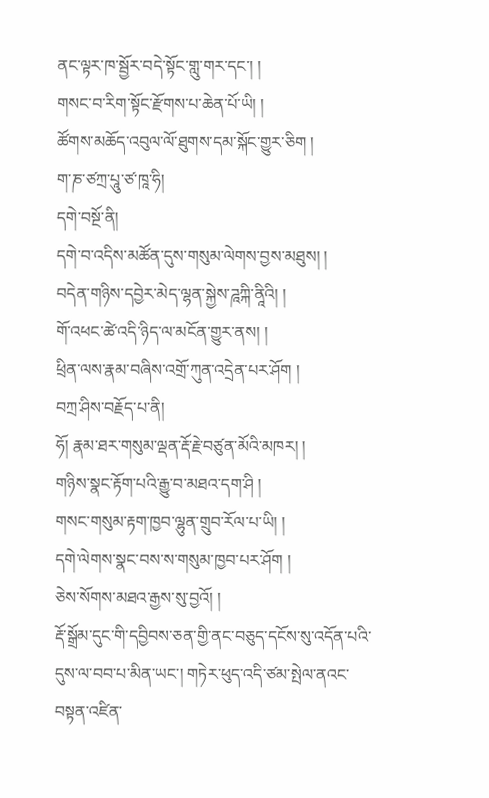ནང་ལྟར་ཁ་སྦྱོར་བདེ་སྟོང་གླུ་གར་དང་། །
གསང་བ་རིག་སྟོང་རྫོགས་པ་ཆེན་པོ་ཡི། །
ཚོགས་མཆོད་འབུལ་ལོ་ཐུགས་དམ་སྐོང་གྱུར་ཅིག །
ག་ཎ་ཙཀྲ་པཱུ་ཙ་ཁཱ་ཧི།
དགེ་བསྔོ་ནི།
དགེ་བ་འདིས་མཚོན་དུས་གསུམ་ལེགས་བྱས་མཐུས། །
བདེན་གཉིས་དབྱེར་མེད་ལྷན་སྐྱེས་ཌཱཀྐི་ནཱིའི། །
གོ་འཕང་ཚེ་འདི་ཉིད་ལ་མངོན་གྱུར་ནས། །
ཕྲིན་ལས་རྣམ་བཞིས་འགྲོ་ཀུན་འདྲེན་པར་ཤོག །
བཀྲ་ཤིས་བརྗོད་པ་ནི།
ཧོ། རྣམ་ཐར་གསུམ་ལྡན་རྡོ་རྗེ་བཙུན་མོའི་མཁར། །
གཉིས་སྣང་རྟོག་པའི་རྒྱུ་བ་མཐའ་དག་ཤི །
གསང་གསུམ་རྟག་ཁྱབ་ལྷུན་གྲུབ་རོལ་པ་ཡི། །
དགེ་ལེགས་སྣང་བས་ས་གསུམ་ཁྱབ་པར་ཤོག །
ཅེས་སོགས་མཐའ་རྒྱས་སུ་བྱའོ། །
རྡོ་སྒྲོམ་དུང་གི་དབྱིབས་ཅན་གྱི་ནང་བཅུད་དངོས་སུ་འདོན་པའི་དུས་ལ་བབ་པ་མིན་ཡང་། གཏེར་ཕུད་འདི་ཙམ་སྤེལ་ནའང་བསྟན་འཛིན་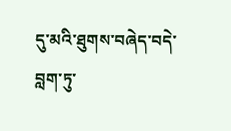དུ་མའི་ཐུགས་བཞེད་བདེ་བླག་ཏུ་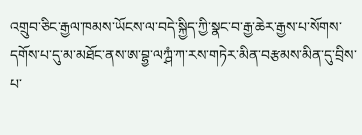འགྲུབ་ཅིང་རྒྱལ་ཁམས་ཡོངས་ལ་བདེ་སྐྱིད་ཀྱི་སྣང་བ་རྒྱ་ཆེར་རྒྱས་པ་སོགས་དགོས་པ་དུ་མ་མཐོང་ནས་ཨ་བྷྱ་ལཀྴཾ་ཀ་རས་གཏེར་མིན་བརྩམས་མིན་དུ་བྲིས་པ་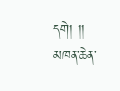དགེ། །།
མཁན་ཆེན་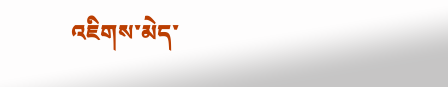འཇིགས་མེད་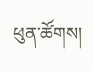ཕུན་ཚོགས།